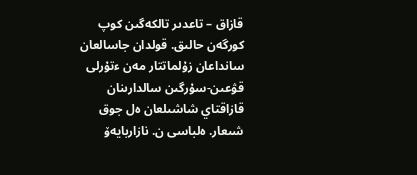قازاق – تاعدىر تالكەگىن كوپ كورگەن حالىق. قولدان جاسالعان سانداعان زۇلماتتار مەن ءتۇرلى قۋعىن-سۇرگىن سالدارىنان قازاقتاي شاشىلعان ەل جوق شىعار. ەلباسى ن. نازاربايەۆ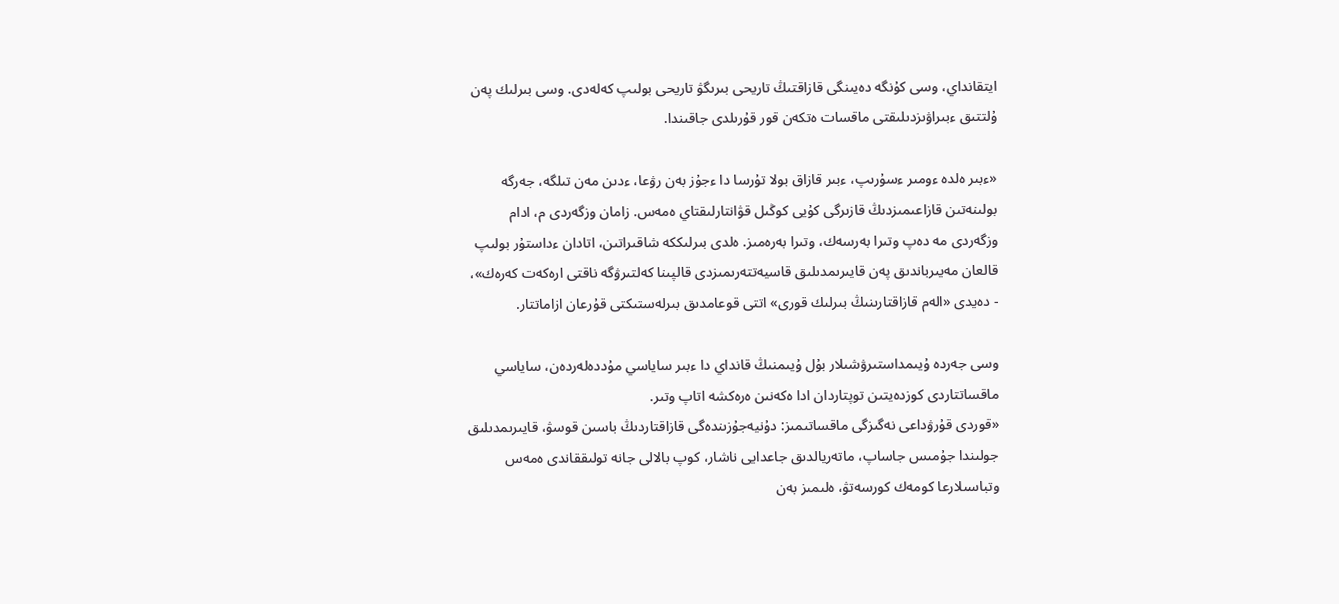ايتقانداي، وسى كۇنگە دەيىنگى قازاقتىڭ تاريحى بىرىگۋ تاريحى بولىپ كەلەدى. وسى بىرلىك پەن ۇلتتىق ءبىراۋىزدىلىقتى ماقسات ەتكەن قور قۇرىلدى جاقىندا.

«ءبىر ەلدە ءومىر ءسۇرىپ، ءبىر قازاق بولا تۇرسا دا ءجۇز بەن رۋعا، ءدىن مەن تىلگە، جەرگە بولىنەتىن قازاعىمىزدىڭ قازىرگى كۇيى كوڭىل قۋانتارلىقتاي ەمەس. زامان وزگەردى م، ادام وزگەردى مە دەپ وتىرا بەرسەك، وتىرا بەرەمىز. ەلدى بىرلىككە شاقىراتىن، اتادان ءداستۇر بولىپ قالعان مەيىرباندىق پەن قايىرىمدىلىق قاسيەتتەرىمىزدى قالپىنا كەلتىرۋگە ناقتى ارەكەت كەرەك»، - دەيدى «الەم قازاقتارىنىڭ بىرلىك قورى» اتتى قوعامدىق بىرلەستىكتى قۇرعان ازاماتتار.

وسى جەردە ۇيىمداستىرۋشىلار بۇل ۇيىمنىڭ قانداي دا ءبىر ساياسي مۇددەلەردەن، ساياسي ماقساتتاردى كوزدەيتىن توپتاردان ادا ەكەنىن ەرەكشە اتاپ وتىر.
«قوردى قۇرۋداعى نەگىزگى ماقساتىمىز: دۇنيەجۇزىندەگى قازاقتاردىڭ باسىن قوسۋ، قايىرىمدىلىق جولىندا جۇمىس جاساپ، ماتەريالدىق جاعدايى ناشار، كوپ بالالى جانە تولىققاندى ەمەس وتباسىلارعا كومەك كورسەتۋ، ەلىمىز بەن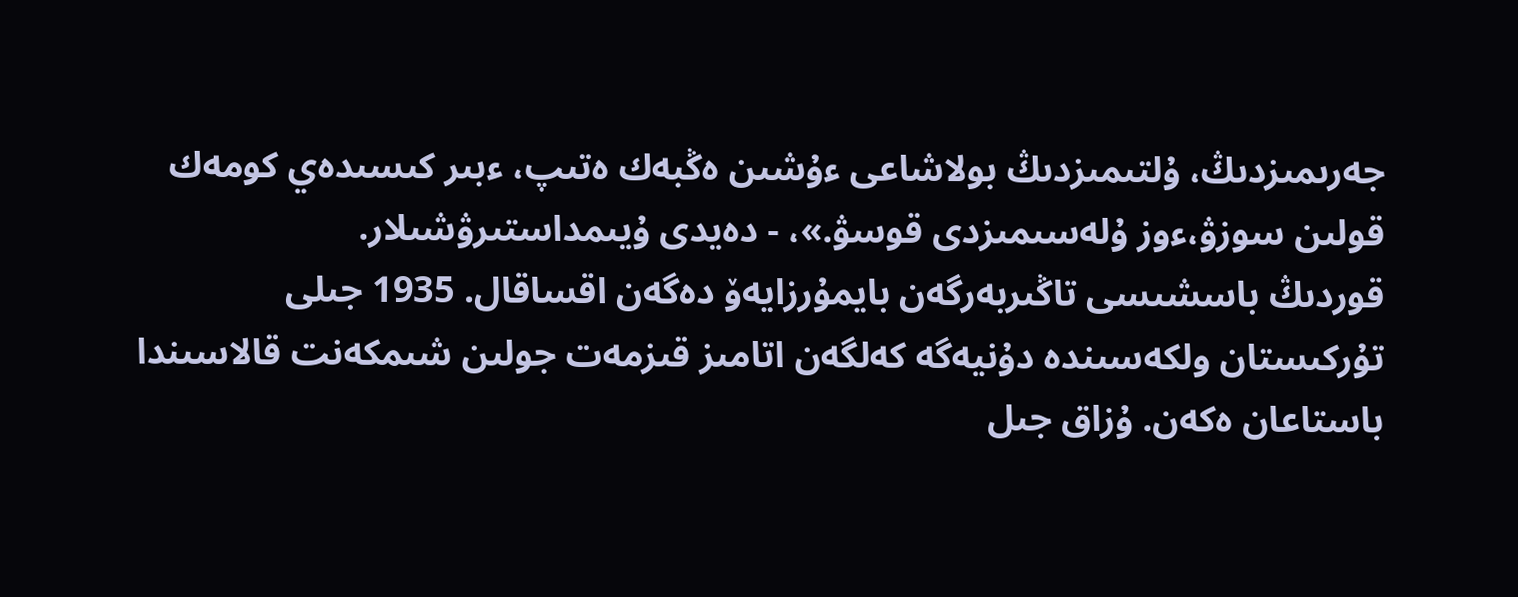جەرىمىزدىڭ، ۇلتىمىزدىڭ بولاشاعى ءۇشىن ەڭبەك ەتىپ، ءبىر كىسىدەي كومەك قولىن سوزۋ،ءوز ۇلەسىمىزدى قوسۋ.»، - دەيدى ۇيىمداستىرۋشىلار.
قوردىڭ باسشىسى تاڭىربەرگەن بايمۇرزايەۆ دەگەن اقساقال. 1935 جىلى تۇركىستان ولكەسىندە دۇنيەگە كەلگەن اتامىز قىزمەت جولىن شىمكەنت قالاسىندا باستاعان ەكەن. ۇزاق جىل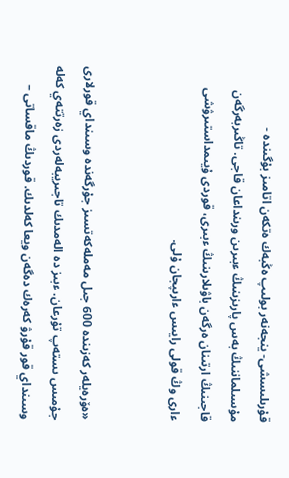قۇرىلىسشى- ينجەنەر بولىپ ەڭبەك ەتكەن اتامىز بۇگىندە - مۇسىلماننىڭ بەس پارىزىنىڭ ءبىرىن ورىنداعان قاجى. تاڭىربەرگەن قاجىنىڭ ارتىنان ەرگەن باۋىلارىنىڭ ءبىرى، قوردى ۇيىمداستىرۋشى ءارى وڭ قولى رايىس ءارىپجان ۇلى.


«ەۆرەيلەر كەزىندە 600 جىل مەملەكەتسىز جۇرگەندە وسىنداي قورلارى جۇمىس ىستەپ تۇرعان. ءبىز دە الەمدىك تاجىريبەلەردى زەرتتەي كەلە وسىنداي قور قۇرۋ كەرەك دەگەن ويعا كەلدىك. قوردىڭ ماقساتى –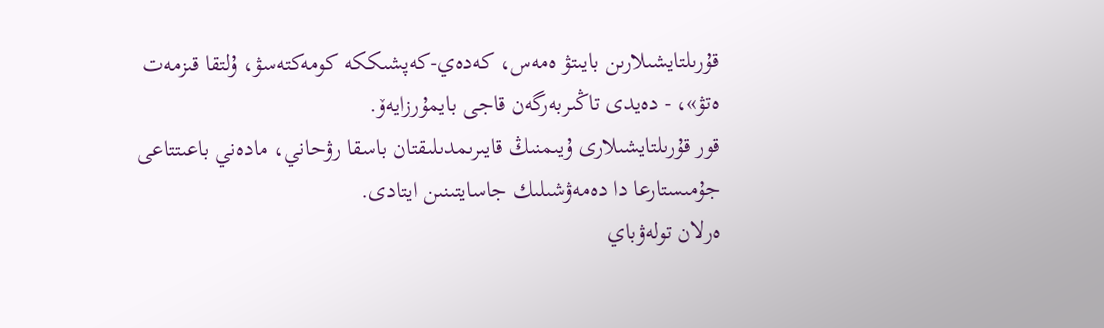قۇرىلتايشىلارىن بايىتۋ ەمەس، كەدەي-كەپشىككە كومەكتەسۋ، ۇلتقا قىزمەت ەتۋ»، - دەيدى تاڭىربەرگەن قاجى بايمۇرزايەۆ.
قور قۇرىلتايشىلارى ۇيىمنىڭ قايىرىمدىلىقتان باسقا رۋحاني، مادەني باعىتتاعى جۇمىستارعا دا دەمەۋشىلىك جاسايتىنىن ايتادى.
ەرلان تولەۋباي